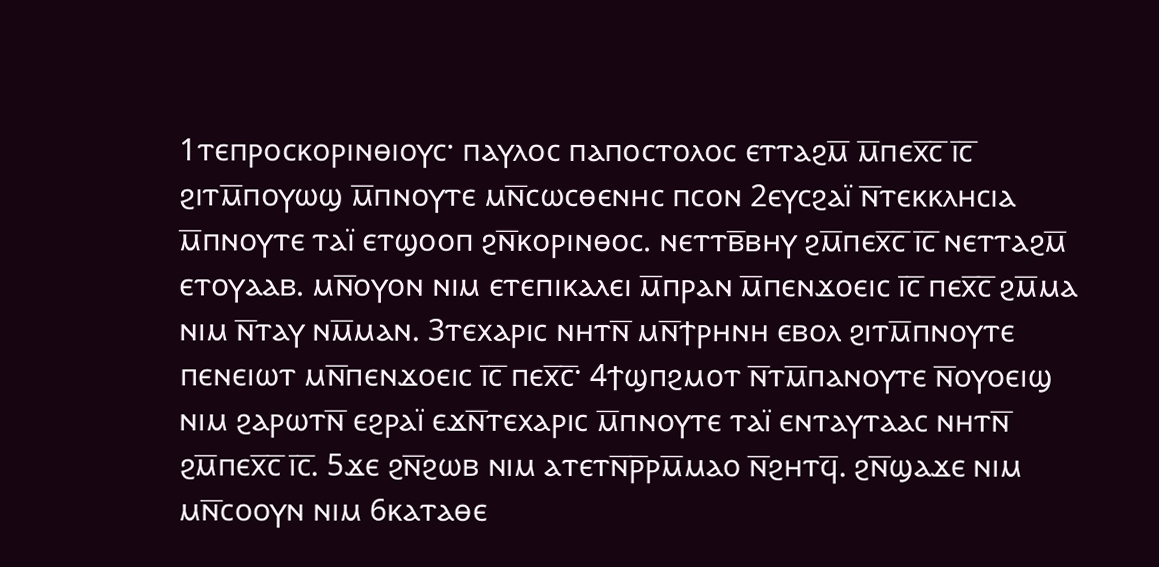1ⲧⲉⲡⲣⲟⲥⲕⲟⲣⲓⲛⲑⲓⲟⲩⲥ· ⲡⲁⲩⲗⲟⲥ ⲡⲁⲡⲟⲥⲧⲟⲗⲟⲥ ⲉⲧⲧⲁϩⲙ̅ ⲙ̅ⲡⲉⲭ̅ⲥ̅ ⲓ̅ⲥ̅ ϩⲓⲧⲙ̅ⲡⲟⲩⲱϣ ⲙ̅ⲡⲛⲟⲩⲧⲉ ⲙⲛ̅ⲥⲱⲥⲑⲉⲛⲏⲥ ⲡⲥⲟⲛ 2ⲉⲩⲥϩⲁⲓ̈ ⲛ̅ⲧⲉⲕⲕⲗⲏⲥⲓⲁ ⲙ̅ⲡⲛⲟⲩⲧⲉ ⲧⲁⲓ̈ ⲉⲧϣⲟⲟⲡ ϩⲛ̅ⲕⲟⲣⲓⲛⲑⲟⲥ. ⲛⲉⲧⲧⲃ̅ⲃⲏⲩ ϩⲙ̅ⲡⲉⲭ̅ⲥ̅ ⲓ̅ⲥ̅ ⲛⲉⲧⲧⲁϩⲙ̅ ⲉⲧⲟⲩⲁⲁⲃ. ⲙⲛ̅ⲟⲩⲟⲛ ⲛⲓⲙ ⲉⲧⲉⲡⲓⲕⲁⲗⲉⲓ ⲙ̅ⲡⲣⲁⲛ ⲙ̅ⲡⲉⲛϫⲟⲉⲓⲥ ⲓ̅ⲥ̅ ⲡⲉⲭ̅ⲥ̅ ϩⲙ̅ⲙⲁ ⲛⲓⲙ ⲛ̅ⲧⲁⲩ ⲛⲙ̅ⲙⲁⲛ. 3ⲧⲉⲭⲁⲣⲓⲥ ⲛⲏⲧⲛ̅ ⲙⲛ̅ϯⲣⲏⲛⲏ ⲉⲃⲟⲗ ϩⲓⲧⲙ̅ⲡⲛⲟⲩⲧⲉ ⲡⲉⲛⲉⲓⲱⲧ ⲙⲛ̅ⲡⲉⲛϫⲟⲉⲓⲥ ⲓ̅ⲥ̅ ⲡⲉⲭ̅ⲥ̅· 4ϯϣⲡϩⲙⲟⲧ ⲛ̅ⲧⲙ̅ⲡⲁⲛⲟⲩⲧⲉ ⲛ̅ⲟⲩⲟⲉⲓϣ ⲛⲓⲙ ϩⲁⲣⲱⲧⲛ̅ ⲉϩⲣⲁⲓ̈ ⲉϫⲛ̅ⲧⲉⲭⲁⲣⲓⲥ ⲙ̅ⲡⲛⲟⲩⲧⲉ ⲧⲁⲓ̈ ⲉⲛⲧⲁⲩⲧⲁⲁⲥ ⲛⲏⲧⲛ̅ ϩⲙ̅ⲡⲉⲭ̅ⲥ̅ ⲓ̅ⲥ̅. 5ϫⲉ ϩⲛ̅ϩⲱⲃ ⲛⲓⲙ ⲁⲧⲉⲧⲛ̅ⲣ̅ⲣⲙ̅ⲙⲁⲟ ⲛ̅ϩⲏⲧϥ̅. ϩⲛ̅ϣⲁϫⲉ ⲛⲓⲙ ⲙⲛ̅ⲥⲟⲟⲩⲛ ⲛⲓⲙ 6ⲕⲁⲧⲁⲑⲉ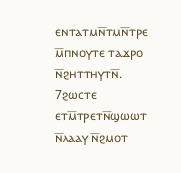ⲉⲛⲧⲁⲧⲙⲛ̅ⲧⲙⲛ̅ⲧⲣⲉ ⲙ̅ⲡⲛⲟⲩⲧⲉ ⲧⲁϫⲣⲟ ⲛ̅ϩⲏⲧⲧⲏⲩⲧⲛ̅. 7ϩⲱⲥⲧⲉ ⲉⲧⲙ̅ⲧⲣⲉⲧⲛ̅ϣⲱⲱⲧ ⲛ̅ⲗⲁⲁⲩ ⲛ̅ϩⲙⲟⲧ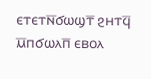ⲉⲧⲉⲧⲛ̅ϭⲱϣⲧ̅ ϩⲏⲧϥ̅ ⲙ̅ⲡϭⲱⲗⲡ̅ ⲉⲃⲟⲗ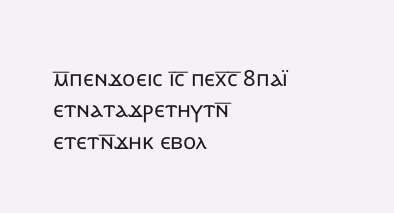ⲙ̅ⲡⲉⲛϫⲟⲉⲓⲥ ⲓ̅ⲥ̅ ⲡⲉⲭ̅ⲥ̅ 8ⲡⲁⲓ̈ ⲉⲧⲛⲁⲧⲁϫⲣⲉⲧⲏⲩⲧⲛ̅ ⲉⲧⲉⲧⲛ̅ϫⲏⲕ ⲉⲃⲟⲗ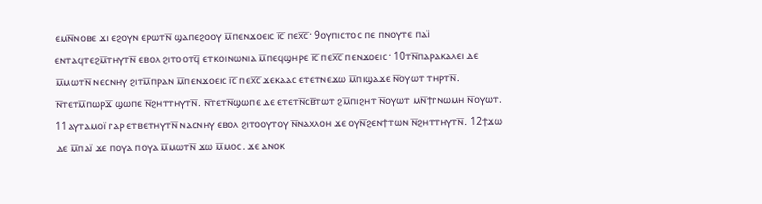ⲉⲙⲛ̅ⲛⲟⲃⲉ ϫⲓ ⲉϩⲟⲩⲛ ⲉⲣⲱⲧⲛ̅ ϣⲁⲡⲉϩⲟⲟⲩ ⲙ̅ⲡⲉⲛϫⲟⲉⲓⲥ ⲓ̅ⲥ̅ ⲡⲉⲭ̅ⲥ̅· 9ⲟⲩⲡⲓⲥⲧⲟⲥ ⲡⲉ ⲡⲛⲟⲩⲧⲉ ⲡⲁⲓ̈ ⲉⲛⲧⲁϥⲧⲉϩⲙ̅ⲧⲏⲩⲧⲛ̅ ⲉⲃⲟⲗ ϩⲓⲧⲟⲟⲧϥ̅ ⲉⲧⲕⲟⲓⲛⲱⲛⲓⲁ ⲙ̅ⲡⲉϥϣⲏⲣⲉ ⲓ̅ⲥ̅ ⲡⲉⲭ̅ⲥ̅ ⲡⲉⲛϫⲟⲉⲓⲥ· 10ⲧⲛ̅ⲡⲁⲣⲁⲕⲁⲗⲉⲓ ⲇⲉ ⲙ̅ⲙⲱⲧⲛ̅ ⲛⲉⲥⲛⲏⲩ ϩⲓⲧⲙ̅ⲡⲣⲁⲛ ⲙ̅ⲡⲉⲛϫⲟⲉⲓⲥ ⲓ̅ⲥ̅ ⲡⲉⲭ̅ⲥ̅ ϫⲉⲕⲁⲁⲥ ⲉⲧⲉⲧⲛⲉϫⲱ ⲙ̅ⲡⲓϣⲁϫⲉ ⲛ̅ⲟⲩⲱⲧ ⲧⲏⲣⲧⲛ̅. ⲛ̅ⲧⲉⲧⲙ̅ⲡⲱⲣϫ̅ ϣⲱⲡⲉ ⲛ̅ϩⲏⲧⲧⲏⲩⲧⲛ̅. ⲛ̅ⲧⲉⲧⲛ̅ϣⲱⲡⲉ ⲇⲉ ⲉⲧⲉⲧⲛ̅ⲥⲃ̅ⲧⲱⲧ ϩⲙ̅ⲡⲓϩⲏⲧ ⲛ̅ⲟⲩⲱⲧ ⲙⲛ̅ϯⲅⲛⲱⲙⲏ ⲛ̅ⲟⲩⲱⲧ. 11ⲁⲩⲧⲁⲙⲟⲓ̈ ⲅⲁⲣ ⲉⲧⲃⲉⲧⲏⲩⲧⲛ̅ ⲛⲁⲥⲛⲏⲩ ⲉⲃⲟⲗ ϩⲓⲧⲟⲟⲩⲧⲟⲩ ⲛ̅ⲛⲁⲭⲗⲟⲏ ϫⲉ ⲟⲩⲛ̅ϩⲉⲛϯⲧⲱⲛ ⲛ̅ϩⲏⲧⲧⲏⲩⲧⲛ̅. 12ϯϫⲱ ⲇⲉ ⲙ̅ⲡⲁⲓ̈ ϫⲉ ⲡⲟⲩⲁ ⲡⲟⲩⲁ ⲙ̅ⲙⲱⲧⲛ̅ ϫⲱ ⲙ̅ⲙⲟⲥ. ϫⲉ ⲁⲛⲟⲕ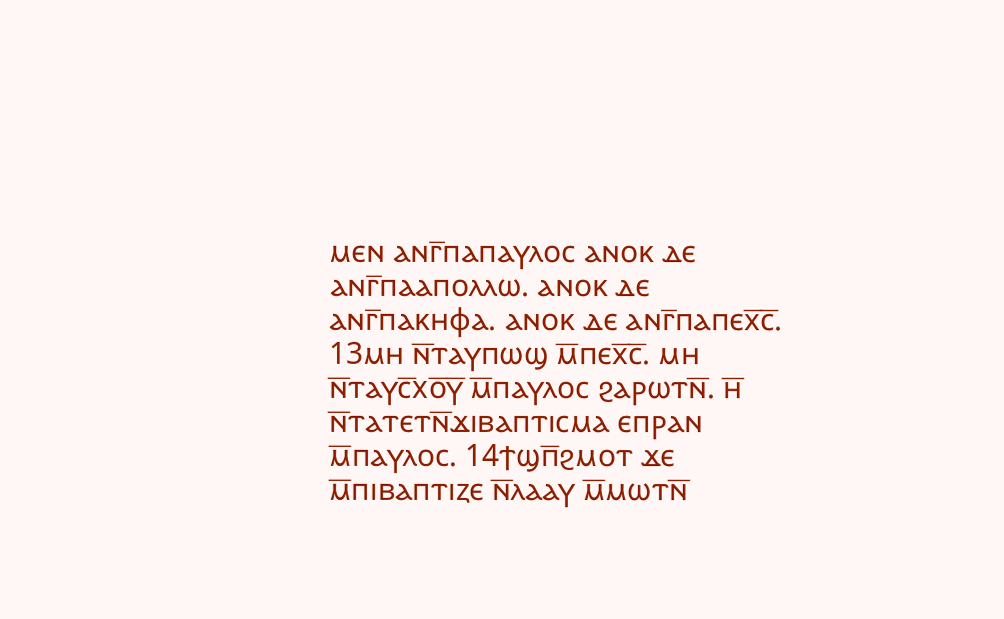ⲙⲉⲛ ⲁⲛⲅ̅ⲡⲁⲡⲁⲩⲗⲟⲥ ⲁⲛⲟⲕ ⲇⲉ ⲁⲛⲅ̅ⲡⲁⲁⲡⲟⲗⲗⲱ. ⲁⲛⲟⲕ ⲇⲉ ⲁⲛⲅ̅ⲡⲁⲕⲏⲫⲁ. ⲁⲛⲟⲕ ⲇⲉ ⲁⲛⲅ̅ⲡⲁⲡⲉⲭ̅ⲥ̅. 13ⲙⲏ ⲛ̅ⲧⲁⲩⲡⲱϣ ⲙ̅ⲡⲉⲭ̅ⲥ̅. ⲙⲏ ⲛ̅ⲧⲁⲩⲥ̅xⲟ̅ⲩ̅ ⲙ̅ⲡⲁⲩⲗⲟⲥ ϩⲁⲣⲱⲧⲛ̅. ⲏ̅ ⲛ̅ⲧⲁⲧⲉⲧⲛ̅ϫⲓⲃⲁⲡⲧⲓⲥⲙⲁ ⲉⲡⲣⲁⲛ ⲙ̅ⲡⲁⲩⲗⲟⲥ. 14ϯϣⲡ̅ϩⲙⲟⲧ ϫⲉ ⲙ̅ⲡⲓⲃⲁⲡⲧⲓⲍⲉ ⲛ̅ⲗⲁⲁⲩ ⲙ̅ⲙⲱⲧⲛ̅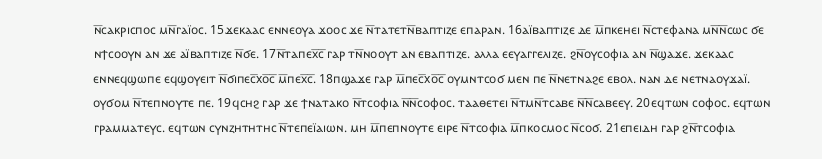ⲛ̅ⲥⲁⲕⲣⲓⲥⲡⲟⲥ ⲙⲛ̅ⲅⲁⲓ̈ⲟⲥ. 15ϫⲉⲕⲁⲁⲥ ⲉⲛⲛⲉⲟⲩⲁ ϫⲟⲟⲥ ϫⲉ ⲛ̅ⲧⲁⲧⲉⲧⲛ̅ⲃⲁⲡⲧⲓⲍⲉ ⲉⲡⲁⲣⲁⲛ. 16ⲁⲓ̈ⲃⲁⲡⲧⲓⲍⲉ ⲇⲉ ⲙ̅ⲡⲕⲉⲏⲉⲓ ⲛ̅ⲥⲧⲉⲫⲁⲛⲁ ⲙⲛ̅ⲛ̅ⲥⲱⲥ ϭⲉ ⲛϯⲥⲟⲟⲩⲛ ⲁⲛ ϫⲉ ⲁⲓ̈ⲃⲁⲡⲧⲓⲍⲉ ⲛ̅ϭⲉ. 17ⲛ̅ⲧⲁⲡⲉⲭ̅ⲥ̅ ⲅⲁⲣ ⲧⲛ̅ⲛⲟⲟⲩⲧ ⲁⲛ ⲉⲃⲁⲡⲧⲓⲍⲉ. ⲁⲗⲗⲁ ⲉⲉⲩⲁⲅⲅⲉⲗⲓⲍⲉ. ϩⲛ̅ⲟⲩⲥⲟⲫⲓⲁ ⲁⲛ ⲛ̅ϣⲁϫⲉ. ϫⲉⲕⲁⲁⲥ ⲉⲛⲛⲉϥϣⲱⲡⲉ ⲉϥϣⲟⲩⲉⲓⲧ ⲛ̅ϭⲓⲡⲉⲥ̅xⲟ̅ⲥ̅ ⲙ̅ⲡⲉⲭ̅ⲥ̅. 18ⲡϣⲁϫⲉ ⲅⲁⲣ ⲙ̅ⲡⲉⲥ̅xⲟ̅ⲥ̅ ⲟⲩⲙⲛⲧⲥⲟϭ ⲙⲉⲛ ⲡⲉ ⲛ̅ⲛⲉⲧⲛⲁϩⲉ ⲉⲃⲟⲗ. ⲛⲁⲛ ⲇⲉ ⲛⲉⲧⲛⲁⲟⲩϫⲁⲓ̈. ⲟⲩϭⲟⲙ ⲛ̅ⲧⲉⲡⲛⲟⲩⲧⲉ ⲡⲉ. 19ϥⲥⲏϩ ⲅⲁⲣ ϫⲉ ϯⲛⲁⲧⲁⲕⲟ ⲛ̅ⲧⲥⲟⲫⲓⲁ ⲛ̅ⲛ̅ⲥⲟⲫⲟⲥ. ⲧⲁⲁⲑⲉⲧⲉⲓ ⲛ̅ⲧⲙⲛ̅ⲧⲥⲁⲃⲉ ⲛ̅ⲛ̅ⲥⲁⲃⲉⲉⲩ. 20ⲉϥⲧⲱⲛ ⲥⲟⲫⲟⲥ. ⲉϥⲧⲱⲛ ⲅⲣⲁⲙⲙⲁⲧⲉⲩⲥ. ⲉϥⲧⲱⲛ ⲥⲩⲛⲍⲏⲧⲏⲧⲏⲥ ⲛ̅ⲧⲉⲡⲉⲓ̈ⲁⲓⲱⲛ. ⲙⲏ ⲙ̅ⲡⲉⲡⲛⲟⲩⲧⲉ ⲉⲓⲣⲉ ⲛ̅ⲧⲥⲟⲫⲓⲁ ⲙ̅ⲡⲕⲟⲥⲙⲟⲥ ⲛ̅ⲥⲟϭ. 21ⲉⲡⲉⲓⲇⲏ ⲅⲁⲣ ϩⲛ̅ⲧⲥⲟⲫⲓⲁ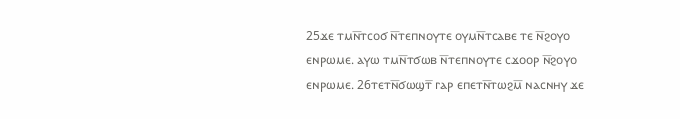25ϫⲉ ⲧⲙⲛ̅ⲧⲥⲟϭ ⲛ̅ⲧⲉⲡⲛⲟⲩⲧⲉ ⲟⲩⲙⲛ̅ⲧⲥⲁⲃⲉ ⲧⲉ ⲛ̅ϩⲟⲩⲟ ⲉⲛⲣⲱⲙⲉ. ⲁⲩⲱ ⲧⲙⲛ̅ⲧϭⲱⲃ ⲛ̅ⲧⲉⲡⲛⲟⲩⲧⲉ ⲥϫⲟⲟⲣ ⲛ̅ϩⲟⲩⲟ ⲉⲛⲣⲱⲙⲉ. 26ⲧⲉⲧⲛ̅ϭⲱϣⲧ̅ ⲅⲁⲣ ⲉⲡⲉⲧⲛ̅ⲧⲱϩⲙ̅ ⲛⲁⲥⲛⲏⲩ ϫⲉ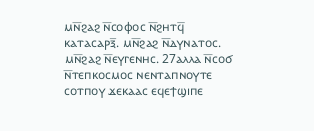ⲙⲛ̅ϩⲁϩ ⲛ̅ⲥⲟⲫⲟⲥ ⲛ̅ϩⲏⲧϥ̅ ⲕⲁⲧⲁⲥⲁⲣⲝ̅. ⲙⲛ̅ϩⲁϩ ⲛ̅ⲇⲩⲛⲁⲧⲟⲥ. ⲙⲛ̅ϩⲁϩ ⲛ̅ⲉⲩⲅⲉⲛⲏⲥ. 27ⲁⲗⲗⲁ ⲛ̅ⲥⲟϭ ⲛ̅ⲧⲉⲡⲕⲟⲥⲙⲟⲥ ⲛⲉⲛⲧⲁⲡⲛⲟⲩⲧⲉ ⲥⲟⲧⲡⲟⲩ ϫⲉⲕⲁⲁⲥ ⲉϥⲉϯϣⲓⲡⲉ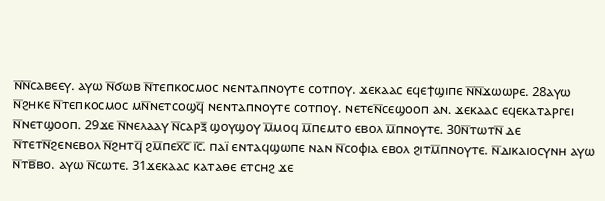ⲛ̅ⲛ̅ⲥⲁⲃⲉⲉⲩ. ⲁⲩⲱ ⲛ̅ϭⲱⲃ ⲛ̅ⲧⲉⲡⲕⲟⲥⲙⲟⲥ ⲛⲉⲛⲧⲁⲡⲛⲟⲩⲧⲉ ⲥⲟⲧⲡⲟⲩ. ϫⲉⲕⲁⲁⲥ ⲉϥⲉϯϣⲓⲡⲉ ⲛ̅ⲛ̅ϫⲱⲱⲣⲉ. 28ⲁⲩⲱ ⲛ̅ϩⲏⲕⲉ ⲛ̅ⲧⲉⲡⲕⲟⲥⲙⲟⲥ ⲙⲛ̅ⲛⲉⲧⲥⲟϣϥ̅ ⲛⲉⲛⲧⲁⲡⲛⲟⲩⲧⲉ ⲥⲟⲧⲡⲟⲩ. ⲛⲉⲧⲉⲛ̅ⲥⲉϣⲟⲟⲡ ⲁⲛ. ϫⲉⲕⲁⲁⲥ ⲉϥⲉⲕⲁⲧⲁⲣⲅⲉⲓ ⲛ̅ⲛⲉⲧϣⲟⲟⲡ. 29ϫⲉ ⲛ̅ⲛⲉⲗⲁⲁⲩ ⲛ̅ⲥⲁⲣⲝ̅ ϣⲟⲩϣⲟⲩ ⲙ̅ⲙⲟϥ ⲙ̅ⲡⲉⲙⲧⲟ ⲉⲃⲟⲗ ⲙ̅ⲡⲛⲟⲩⲧⲉ. 30ⲛ̅ⲧⲱⲧⲛ̅ ⲇⲉ ⲛ̅ⲧⲉⲧⲛ̅ϩⲉⲛⲉⲃⲟⲗ ⲛ̅ϩⲏⲧϥ̅ ϩⲙ̅ⲡⲉⲭ̅ⲥ̅ ⲓ̅ⲥ̅. ⲡⲁⲓ̈ ⲉⲛⲧⲁϥϣⲱⲡⲉ ⲛⲁⲛ ⲛ̅ⲥⲟⲫⲓⲁ ⲉⲃⲟⲗ ϩⲓⲧⲙ̅ⲡⲛⲟⲩⲧⲉ. ⲛ̅ⲇⲓⲕⲁⲓⲟⲥⲩⲛⲏ ⲁⲩⲱ ⲛ̅ⲧⲃ̅ⲃⲟ. ⲁⲩⲱ ⲛ̅ⲥⲱⲧⲉ. 31ϫⲉⲕⲁⲁⲥ ⲕⲁⲧⲁⲑⲉ ⲉⲧⲥⲏϩ ϫⲉ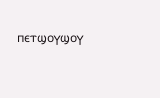ⲡⲉⲧϣⲟⲩϣⲟⲩ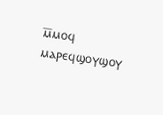ⲙ̅ⲙⲟϥ ⲙⲁⲣⲉϥϣⲟⲩϣⲟⲩ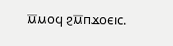ⲙ̅ⲙⲟϥ ϩⲙ̅ⲡϫⲟⲉⲓⲥ.